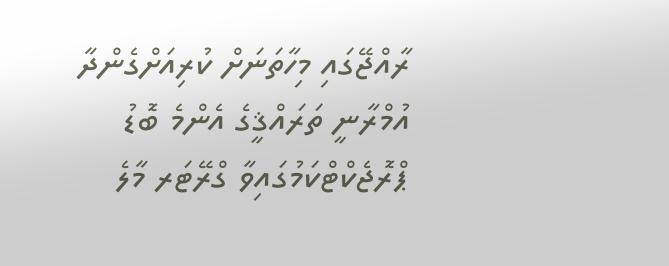ރާއްޖޭގައި މިހާތަނަށް ކުރިއަށްގެންދާ އުމްރާނީ ތަރައްޤީގެ އެންމެ ބޮޑު ޕްރޮޖެކްޓްކަމުގައިވާ ގްރޭޓަރ މާލެ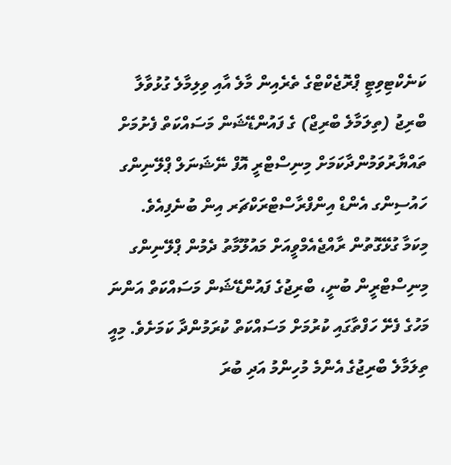ކަނެކްޓިވިޓީ ޕްރޮޖެކްޓްގެ ތެރެއިން މާލެ އާއި ވިލިމާލެ ގުޅުވާލާ ބްރިޖު (ތިލަމާލެ ބްރިޖް) ގެ ފައުންޑޭޝަން މަސައްކަތް ފެށުމަށް ތައްޔާރުވަމުންދާކަމަށް މިނިސްޓްރީ އޮފް ނޭޝަނަލް ޕްލޭނިންގ ހައުސިންގ އެންޑް އިންފްރާސްޓްރަކްޗަރ އިން ބުނެފިއެވެ.
މިކަމާ ގުޅޭގޮތުން ރާއްޖެއެމްވީއަށް މައުލޫމާތު ދެމުން ޕްލޭނިންގ މިނިސްޓްރީން ބުނީ، ބްރިޖުގެ ފައުންޑޭޝަން މަސައްކަތް އަންނަ މަހުގެ ފެށޭ ހަފްތާގައި ކުރުމަށް މަސައްކަތް ކުރަމުންދާ ކަމަށެވެ. މިއީ ތިލަމާލެ ބްރިޖުގެ އެންމެ މުހިންމު އަދި ބުރަ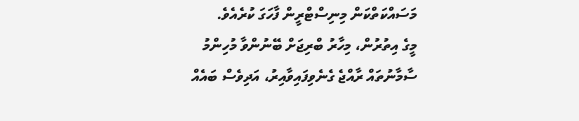މަސައްކަތްކަން މިނިސްޓްރީން ފާހަގަ ކުރެއެވެ.
މީގެ އިތުރުން، މިހާރު ބްރިޖަށް ބޭނުންވާ މުހިންމު ސާމާނުތައް ރާއްޖެ ގެނެވިފައިވާއިރު، އަދިވެސް ބައެއް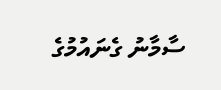ސާމާނު ގެނައުމުގެ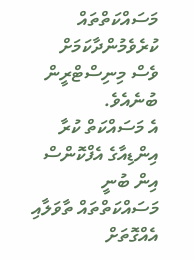މަސައްކަތްތައް ކުރެވެމުންދާކަމަށް ވެސް މިނިސްޓްރީން ބުނެއެވެ.
އެ މަސައްކަތް ކުރާ އިންޑިއާގެ އެފްކޮންސް އިން ބުނީ މަސައްކަތްތައް ތާވަލާއި އެއްގޮތަށް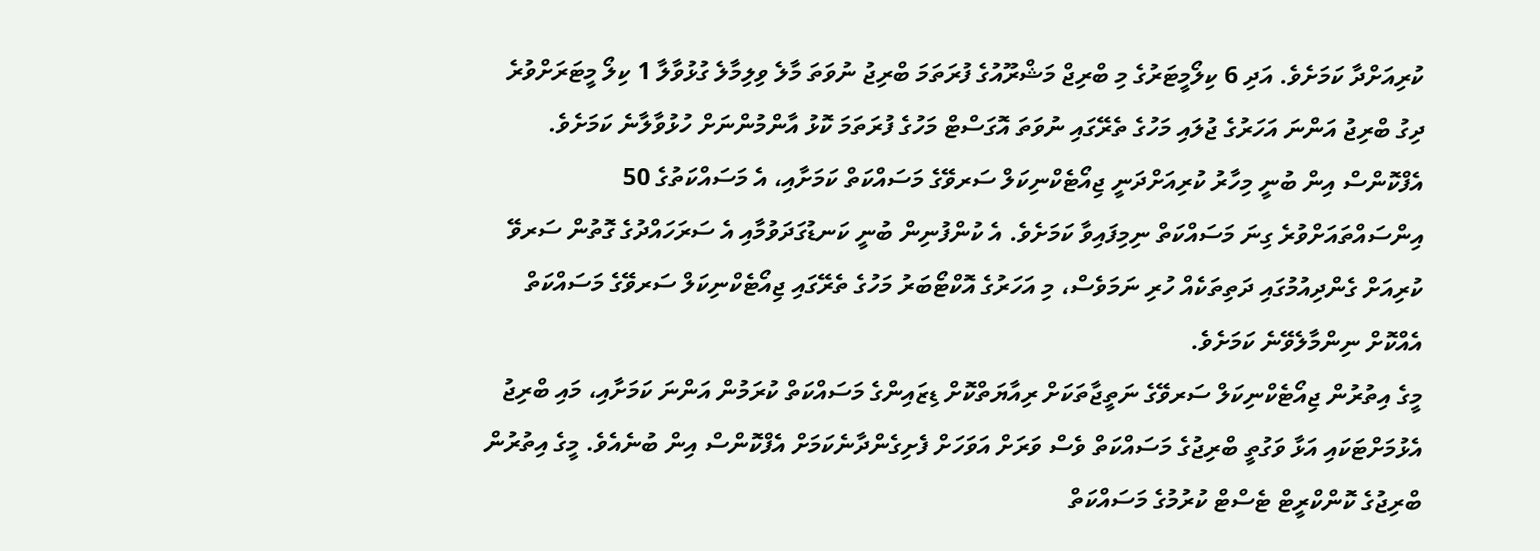ކުރިއަށްދާ ކަމަށެވެ. އަދި 6 ކިލޯމީޓަރުގެ މި ބްރިޖް މަޝްރޫއުގެ ފުރަތަމަ ބްރިޖު ނުވަތަ މާލެ ވިލިމާލެ ގުޅުވާލާ 1 ކިލޯ މީޓަރަށްވުރެ ދިގު ބްރިޖު އަންނަ އަހަރުގެ ޖުލައި މަހުގެ ތެރޭގައި ނުވަތަ އޮގަސްޓް މަހުގެ ފުރަތަމަ ކޮޅު އާންމުންނަށް ހުޅުވާލާނެ ކަމަށެވެ.
އެފްކޮންސް އިން ބުނީ މިހާރު ކުރިއަށްދަނީ ޖިއޯޓެކްނިކަލް ސަރވޭގެ މަސައްކަތް ކަމަށާއި، އެ މަސައްކަތުގެ 50 އިންސައްތައަށްވުރެ ގިނަ މަސައްކަތް ނިމިފައިވާ ކަމަށެވެ. އެ ކުންފުނިން ބުނީ ކަނޑުގަދަވުމާއި އެ ސަރަހައްދުގެ ގޮތުން ސަރވޭ ކުރިއަށް ގެންދިއުމުގައި ދަތިތަކެއް ހުރި ނަމަވެސް، މި އަހަރުގެ އޮކްޓޯބަރު މަހުގެ ތެރޭގައި ޖިއޯޓެކްނިކަލް ސަރވޭގެ މަސައްކަތް އެއްކޮށް ނިންމާލެވޭނެ ކަމަށެވެ.
މީގެ އިތުރުން ޖިއޯޓެކްނިކަލް ސަރވޭގެ ނަތީޖާތަކަށް ރިއާޔަތްކޮށް ޑިޒައިންގެ މަސައްކަތް ކުރަމުން އަންނަ ކަމަށާއި، މައި ބްރިޖު އެޅުމަށްޓަކައި އަޅާ ވަގުތީ ބްރިޖުގެ މަސައްކަތް ވެސް ވަރަށް އަވަހަށް ފެށިގެންދާނެކަމަށް އެފްކޮންސް އިން ބުނެއެވެ. މީގެ އިތުރުން ބްރިޖުގެ ކޮންކްރީޓް ޓެސްޓް ކުރުމުގެ މަސައްކަތް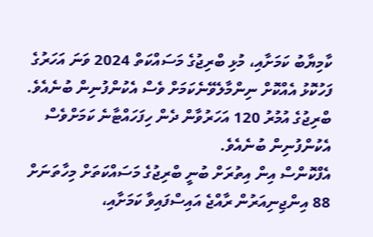ކާމިޔާބު ކަމަށާއި، މުޅި ބްރިޖުގެ މަސައްކަތް 2024 ވަނަ އަހަރުގެ ފަހުކޮޅު އެއްކޮށް ނިންމާލެވޭނެކަމަށް ވެސް އެކުންފުނިން ބުނެއެވެ.
ބްރިޖުގެ އުމުރު 120 އަހަރުވާން ދެން ހިފަހައްޓާނެ ކަމަށްވެސް އެކުންފުނިން ބުނެއެވެ.
އެފްކޮންސް އިން އިތުރަށް ބުނީ ބްރިޖުގެ މަސައްކަތަށް މިހާތަނަށް 88 އިންޖިނިއަރުން ރާއްޖެ އައިސްފައިވާ ކަމަށާއި،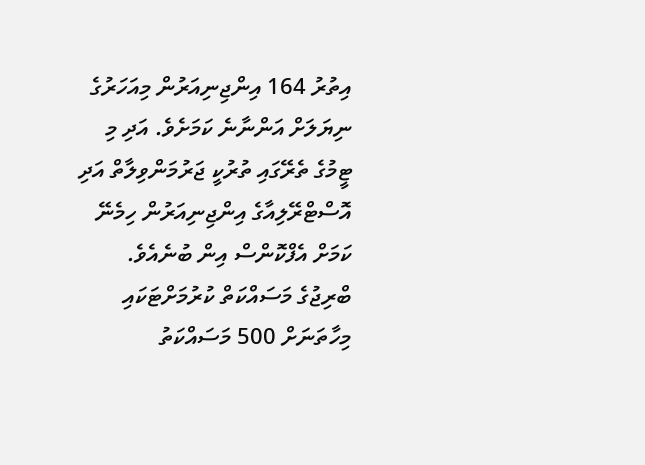އިތުރު 164 އިންޖިނިއަރުން މިއަހަރުގެ ނިޔަލަށް އަންނާނެ ކަމަށެވެ. އަދި މި ޓީމުގެ ތެރޭގައި ތުރުކީ ޖަރުމަންވިލާތް އަދި އޮސްޓްރޭލިއާގެ އިންޖިނިއަރުން ހިމެނޭ ކަމަށް އެފްކޮންސް އިން ބުނެއެވެ.
ބްރިޖުގެ މަސައްކަތް ކުރުމަށްޓަކައި މިހާތަނަށް 500 މަސައްކަތު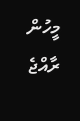މީހުން ރާއްޖެ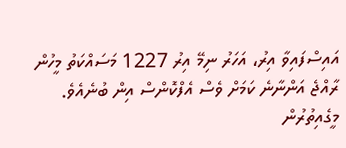އައިސްފައިވާ އިރު، އަހަރު ނިމޭ އިރު 1227 މަސައްކަތު މީހުން ރާއްޖެ އަންނާނެ ކަމަށް ވެސް އެފްކޮންސް އިން ބުނެއެވެ.
މީގެއިތުރުން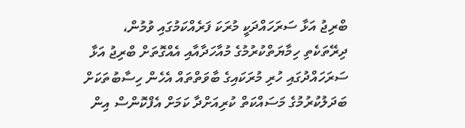ބްރިޖު އަޅާ ސަރަހައްދަކީ މުރަކަ ފަރެއްކަމުގައި ވުމުން، ދިރޭތަކެތި ހިމާޔަތްކުރުމުގެ މުއާހަދާއާއި އެއްގޮތަށް ބްރިޖު އަޅާ ސަރަހައްދުގައި ހުރި މުރަކައިގެ ބާވަތްތައް އެހެން ހިސާބުތަކަށް ބަދަލުކުރުމުގެ މަސައްކަތް ކުރިއަށްދާ ކަމަށް އެފްކޮންސް އިން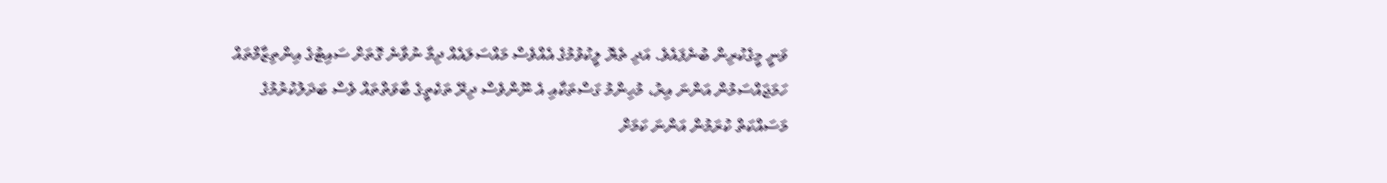ވަނީ މީގެކުރިން ބުނެފައެވެ. އަދި ތެޔޮ ލީކުވުމުގެ އެއްވެސް މައްސަލައެއް ދިމާ ނުވާނެ ގޮތަށް ސައިޓުގެ އިންތިޒާމްތައް ހަމަޖައްސަމުން އަންނަ އިރު، މުހިންމު ގަސްތަކާއި އެ ނޫންވެސް ދިރޭ ތަކެތީގެ ބާވަތްތައް ވެސް ބަދަލުކުރުމުގެ މަސައްކަތް ކުރަމުން އަންނަ ކަމަށް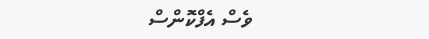ވެސް އެފްކޮންސް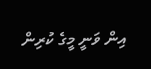އިން ވަނީ މީގެ ކުރިން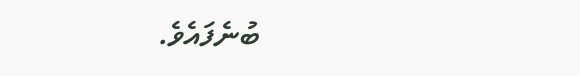ބުނެފައެވެ.